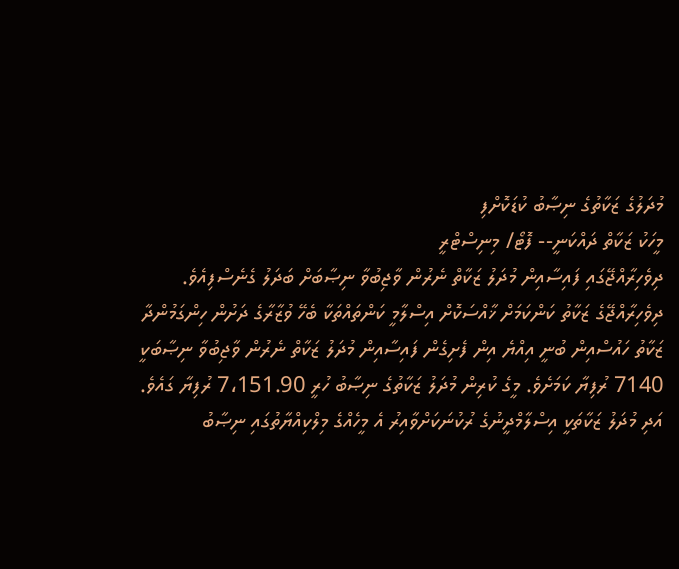މުދަލުގެ ޒަކާތުގެ ނިޞާބު ކުޑަކޮށްފި
މީހަކު ޒަކާތް ދައްކަނީ-- ފޮޓޯ/ މިނިސްޓްރީ
ދިވެހިރާއްޖޭގައި ފައިސާއިން މުދަލު ޒަކާތް ނެރުން ވާޖިބުވާ ނިޞާބަށް ބަދަލު ގެނެސްފިއެވެ.
ދިވެހިރާއްޖޭގެ ޒަކާތު ކަންކަމަށް ޚާއްސަކޮށް އިސްލާމީ ކަންތައްތަކާ ބެހޭ ވުޒާރާގެ ދަށުން ހިންގަމުންދާ ޒަކާތު ހައުސްއިން ބުނީ އިއްޔެ އިން ފެށިގެން ފައިސާއިން މުދަލު ޒަކާތް ނެރުން ވާޖިބުވާ ނިޞާބަކީ 7140 ރުފިޔާ ކަމަށެވެ. މީގެ ކުރިން މުދަލު ޒަކާތުގެ ނިޞާބު ހުރީ 7،151.90 ރުފިޔާ ގައެވެ.
އަދި މުދަލު ޒަކާތަކީ އިސްލާމްދީނުގެ ރުކުނަކަށްވާއިރު އެ މީހެއްގެ މިލްކިއްޔާތުގައި ނިޞާބު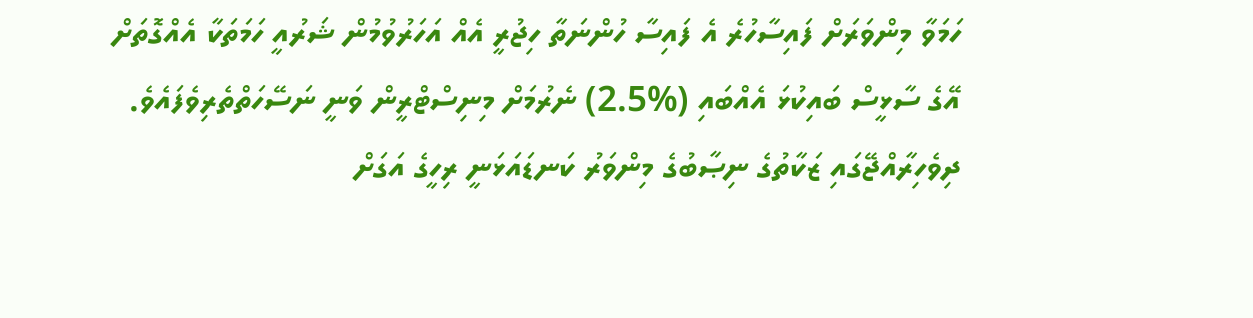ހަމަވާ މިންވަރަށް ފައިސާހުރެ އެ ފައިސާ ހުންނަތާ ހިޖުރީ އެއް އަހަރުވުމުން ޝަރުއީ ހަމަތަކާ އެއްގޮތަށް އޭގެ ސާޅީސް ބައިކުޅަ އެއްބައި (%2.5) ނެރުމަށް މިނިސްޓްރީން ވަނީ ނަސޭހަތްތެރިވެފައެވެ.
ދިވެހިރާއްޖޭގައި ޒަކާތުގެ ނިޞާބުގެ މިންވަރު ކަނޑައަޅަނީ ރިހީގެ އަގަށް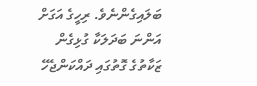ބަލައިގެންނެވެ. ރިހީގެ އަގަށް އަންނަ ބަދަލަކާ ގުޅިގެން ޒަކާތުގެ ގޮތުގައި ދައްކަންޖެހޭ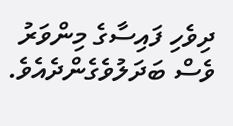ދިވެހި ފައިސާގެ މިންވަރު ވެސް ބަދަލުވެގެންދެއެވެ.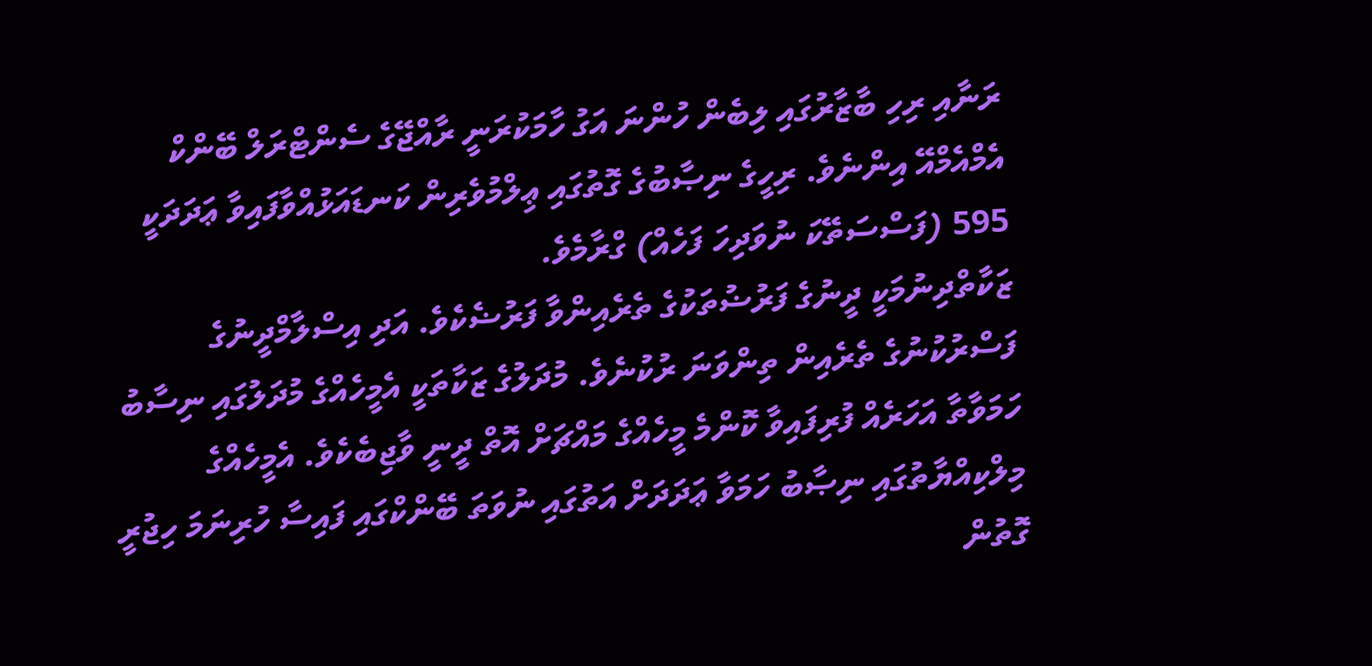ރަނާއި ރިހި ބާޒާރުގައި ލިބެން ހުންނަ އަގު ހާމަކުރަނީ ރާއްޖޭގެ ސެންޓްރަލް ބޭންކް އެމްއެމްއޭ އިންނެވެ. ރިހީގެ ނިޞާބުގެ ގޮތުގައި ޢިލްމުވެރިން ކަނޑައަޅުއްވާފައިވާ ޢަދަދަކީ 595 (ފަސްސަތޭކަ ނުވަދިހަ ފަހެއް) ގްރާމެވެ.
ޒަކާތްދިނުމަކީ ދީނުގެ ފަރުޟުތަކުގެ ތެރެއިންވާ ފަރުޟެކެވެ. އަދި އިސްލާމްދީނުގެ ފަސްރުކުނުގެ ތެރެއިން ތިންވަނަ ރުކުނެވެ. މުދަލުގެ ޒަކާތަކީ އެމީހެއްގެ މުދަލުގައި ނިސާބު ހަމަވާތާ އަހަރެއް ފުރިފައިވާ ކޮންމެ މީހެއްގެ މައްޗަށް އޮތް ދީނީ ވާޖިބެކެވެ. އެމީހެއްގެ މިލްކިއްޔާތުގައި ނިޞާބު ހަމަވާ ޢަދަދަށް އަތުގައި ނުވަތަ ބޭންކްގައި ފައިސާ ހުރިނަމަ ހިޖުރީ ގޮތުން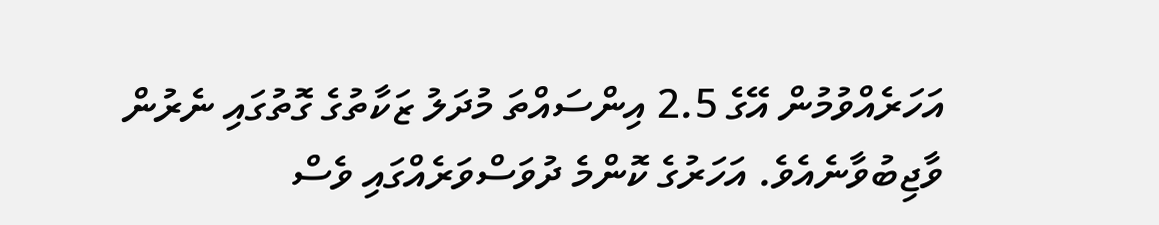އަހަރެއްވުމުން އޭގެ 2.5 އިންސައްތަ މުދަލު ޒަކާތުގެ ގޮތުގައި ނެރުން ވާޖިބުވާނެއެވެ. އަހަރުގެ ކޮންމެ ދުވަސްވަރެއްގައި ވެސް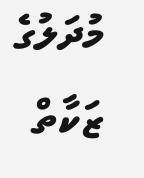މުދަލުގެ ޒަކާތް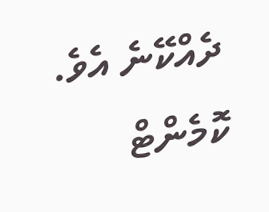ދެއްކޭނެ އެވެ.
ކޮމެންޓް